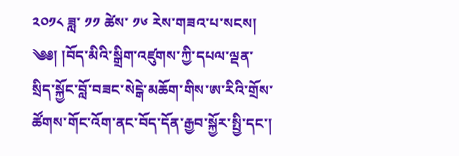༢༠༡༨ ཟླ་ ༡༡ ཚེས་ ༡༦ རེས་གཟའ་པ་སངས།
༄༅། །བོད་མིའི་སྒྲིག་འཛུགས་ཀྱི་དཔལ་ལྡན་སྲིད་སྐྱོང་བློ་བཟང་སེངྒེ་མཆོག་གིས་ཨ་རིའི་གྲོས་ཚོགས་གོང་འོག་ནང་བོད་དོན་རྒྱབ་སྐྱོར་སྤྱི་དང་།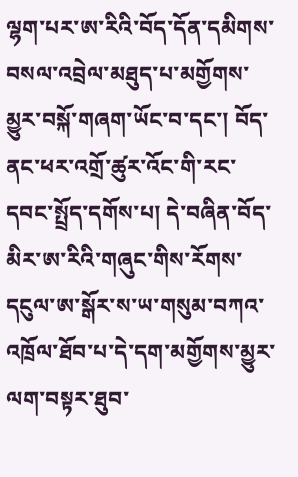ལྷག་པར་ཨ་རིའི་བོད་དོན་དམིགས་བསལ་འབྲེལ་མཐུད་པ་མགྱོགས་མྱུར་བསྐོ་གཞག་ཡོང་བ་དང་། བོད་ནང་ཕར་འགྲོ་ཚུར་འོང་གི་རང་དབང་སྤྲོད་དགོས་པ། དེ་བཞིན་བོད་མིར་ཨ་རིའི་གཞུང་གིས་རོགས་དངུལ་ཨ་སྒོར་ས་ཡ་གསུམ་བཀའ་འཁྲོལ་ཐོབ་པ་དེ་དག་མགྱོགས་མྱུར་ལག་བསྟར་ཐུབ་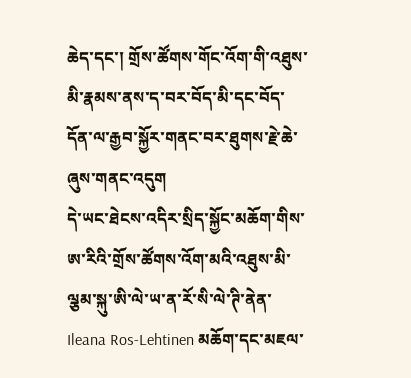ཆེད་དང་། གྲོས་ཚོགས་གོང་འོག་གི་འཐུས་མི་རྣམས་ནས་ད་བར་བོད་མི་དང་བོད་དོན་ལ་རྒྱབ་སྐྱོར་གནང་བར་ཐུགས་རྗེ་ཆེ་ཞུས་གནང་འདུག
དེ་ཡང་ཐེངས་འདིར་སྲིད་སྐྱོང་མཆོག་གིས་ཨ་རིའི་གྲོས་ཚོགས་འོག་མའི་འཐུས་མི་ལྕམ་སྐུ་ཨི་ལེ་ཡ་ན་རོ་སི་ལེ་ཊི་ནེན་ Ileana Ros-Lehtinen མཆོག་དང་མཇལ་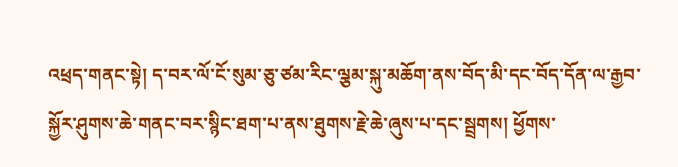འཕྲད་གནང་སྟེ། ད་བར་ལོ་ངོ་སུམ་ཅུ་ཙམ་རིང་ལྕམ་སྐུ་མཆོག་ནས་བོད་མི་དང་བོད་དོན་ལ་རྒྱབ་སྐྱོར་ཤུགས་ཆེ་གནང་བར་སྙིང་ཐག་པ་ནས་ཐུགས་རྗེ་ཆེ་ཞུས་པ་དང་སྦྲགས། ཕྱོགས་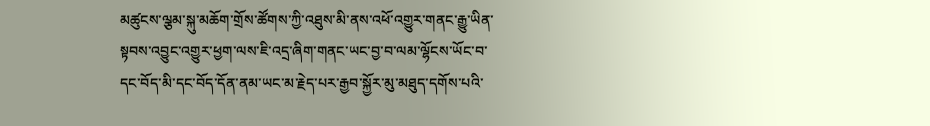མཚུངས་ལྕམ་སྐུ་མཆོག་གྲོས་ཚོགས་ཀྱི་འཐུས་མི་ནས་འཕོ་འགྱུར་གནང་རྒྱུ་ཡིན་སྟབས་འབྱུང་འགྱུར་ཕྱག་ལས་ཇི་འདྲ་ཞིག་གནང་ཡང་བྱ་བ་ལམ་ལྷོངས་ཡོང་བ་དང་བོད་མི་དང་བོད་དོན་ནམ་ཡང་མ་རྗེད་པར་རྒྱབ་སྐྱོར་མུ་མཐུད་དགོས་པའི་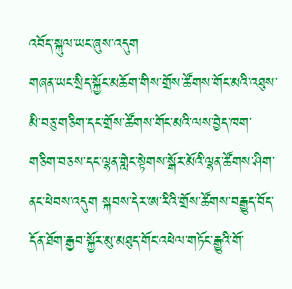འབོད་སྐུལ་ཡང་ཞུས་འདུག
གཞན་ཡང་སྲིད་སྐྱོང་མཆོག་གིས་གྲོས་ཚོགས་གོང་མའི་འཐུས་མི་བཅུ་གཅིག་དང་གྲོས་ཚོགས་གོང་མའི་ལས་བྱེད་ཁག་གཅིག་བཅས་དང་ལྷན་གླེང་སྟེགས་སྒོར་མོའི་ལྷན་ཚོགས་ཤིག་ནང་ཕེབས་འདུག སྐབས་དེར་ཨ་རིའི་གྲོས་ཚོགས་བརྒྱུད་བོད་དོན་ཐོག་རྒྱབ་སྐྱོར་མུ་མཐུད་གོང་འཕེལ་གཏོང་རྒྱུའི་གོ་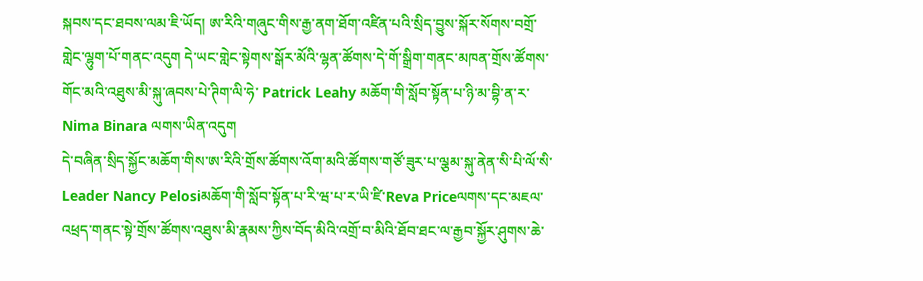སྐབས་དང་ཐབས་ལམ་ཇི་ཡོད། ཨ་རིའི་གཞུང་གིས་རྒྱ་ནག་ཐོག་འཛིན་པའི་སྲིད་བྱུས་སྐོར་སོགས་བགྲོ་གླེང་ལྷུག་པོ་གནང་འདུག དེ་ཡང་གླེང་སྟེགས་སྒོར་མོའི་ལྷན་ཚོགས་དེ་གོ་སྒྲིག་གནང་མཁན་གྲོས་ཚོགས་གོང་མའི་འཐུས་མི་སྐུ་ཞབས་པེ་ཊིག་ལི་ཧེ་ Patrick Leahy མཆོག་གི་སློབ་སྟོན་པ་ཉི་མ་བྷི་ན་ར་ Nima Binara ལགས་ཡིན་འདུག
དེ་བཞིན་སྲིད་སྐྱོང་མཆོག་གིས་ཨ་རིའི་གྲོས་ཚོགས་འོག་མའི་ཚོགས་གཙོ་ཟུར་པ་ལྕམ་སྐུ་ནེན་སི་པི་ལོ་སི་Leader Nancy Pelosiམཆོག་གི་སློབ་སྟོན་པ་རི་ཝ་པ་ར་ཡི་ཛི་Reva Priceལགས་དང་མཇལ་འཕྲད་གནང་སྟེ་གྲོས་ཚོགས་འཐུས་མི་རྣམས་ཀྱིས་བོད་མིའི་འགྲོ་བ་མིའི་ཐོབ་ཐང་ལ་རྒྱབ་སྐྱོར་ཤུགས་ཆེ་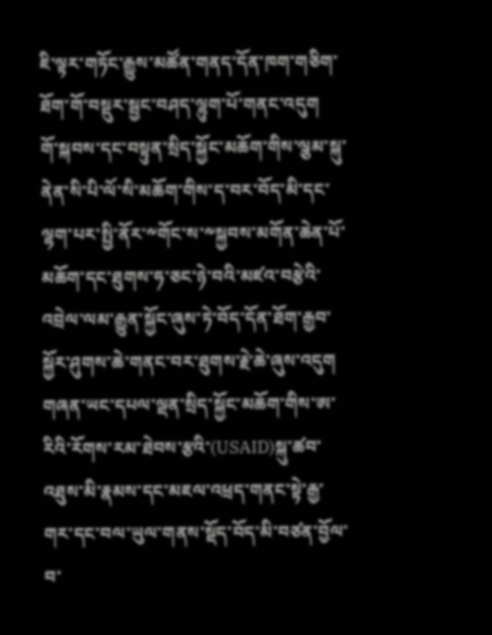ཇི་ལྟར་གཏོང་རྒྱུས་མཚོན་གནད་དོན་ཁག་གཅིག་ཐོག་གོ་བསྡུར་སྦྱང་བཤད་ལྷུག་པོ་གནང་འདུག
གོ་སྐབས་དང་བསྟུན་སྲིད་སྐྱོང་མཆོག་གིས་ལྕམ་སྐུ་ནེན་སི་པི་ལོ་སི་མཆོག་གིས་ད་བར་བོད་མི་དང་ལྷག་པར་སྤྱི་ནོར་༸གོང་ས་༸སྐྱབས་མགོན་ཆེན་པོ་མཆོག་དང་ཐུགས་ཧ་ཅང་ཉེ་བའི་མཛའ་བརྩེའི་འབྲེལ་ལམ་རྒྱུན་སྐྱོང་ཞུས་ཏེ་བོད་དོན་ཐོག་རྒྱབ་སྐྱོར་ཤུགས་ཆེ་གནང་བར་ཐུགས་རྗེ་ཆེ་ཞུས་འདུག གཞན་ཡང་དཔལ་ལྡན་སྲིད་སྐྱོང་མཆོག་གིས་ཨ་རིའི་རོགས་རམ་ཐེབས་རྩའི་(USAID)སྐུ་ཚབ་འཐུས་མི་རྣམས་དང་མཇལ་འཕྲད་གནང་སྟེ་རྒྱ་གར་དང་བལ་ཡུལ་གནས་སྡོད་བོད་མི་བཙན་བྱོལ་བ་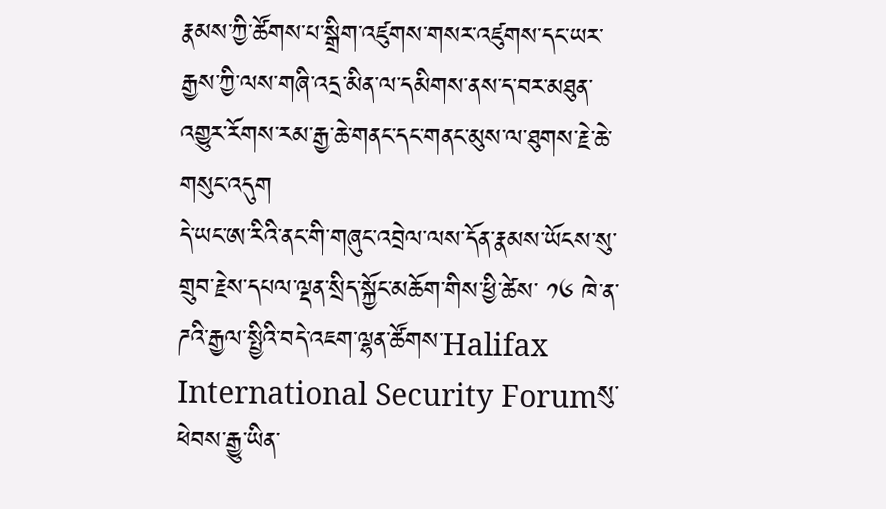རྣམས་ཀྱི་ཚོགས་པ་སྒྲིག་འཛུགས་གསར་འཛུགས་དང་ཡར་རྒྱས་ཀྱི་ལས་གཞི་འདྲ་མིན་ལ་དམིགས་ནས་ད་བར་མཐུན་འགྱུར་རོགས་རམ་རྒྱ་ཆེ་གནང་དང་གནང་མུས་ལ་ཐུགས་རྗེ་ཆེ་གསུང་འདུག
དེ་ཡང་ཨ་རིའི་ནང་གི་གཞུང་འབྲེལ་ལས་དོན་རྣམས་ཡོངས་སུ་གྲུབ་རྗེས་དཔལ་ལྡན་སྲིད་སྐྱོང་མཆོག་གིས་ཕྱི་ཚེས་ ༡༦ ཁེ་ན་ཌའི་རྒྱལ་སྤྱིའི་བདེ་འཇག་ལྷན་ཚོགས་Halifax International Security Forumསུ་ཕེབས་རྒྱུ་ཡིན་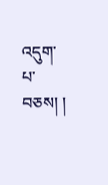འདུག་པ་བཅས། །